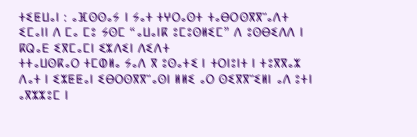ⵜⵉⵟⵡⴰⵏ : ⴰⴼⵙⵙⴰⵢ ⵏ ⵢⴰⵜ ⵜⵖⵔⴰⵙⵜ ⵜⴰⴱⵔⵙⴳⴳⵯⴰⴷⵜ ⵉⵎⴰⵏⵏ ⴷ ⵎⴰ ⵎⵓ ⵢⵙⵎ “ⴰⵡⴰⵏⴽ ⵓⵎⵓⵙⵍⵉⵎ” ⴷ ⵓⵙⴱⵉⴷⴷ ⵏ ⴽⵕⴰⴹ ⵉⴳⵎⴰⵎⵏ ⵉⵣⴷⵉⵏ ⴷⵉⴷⵜ
ⵜⵜⴰⵡⵙⴽⴰⵔ ⵜⵎⵀⵍⴰ ⵢⴰⴷ ⴳ ⵓⵙⴰⵜⵉ ⵏ ⵜⵔⵏⵓⵏⵜ ⵏ ⵜⵓⴳⴳⴰⵣ ⴷⴰⵜ ⵏ ⵉⵣⵟⵟⴰⵏ ⵉⴱⵔⵙⴳⴳⵯⴰⵙⵏ ⵍⵍⵉ ⴰⵔ ⵙⵉⴳⴳⵯⵉⵍⵏ ⴰⴷ ⵓⵜⵏ ⴰⴳⵣⵣⵓⵎ ⵏ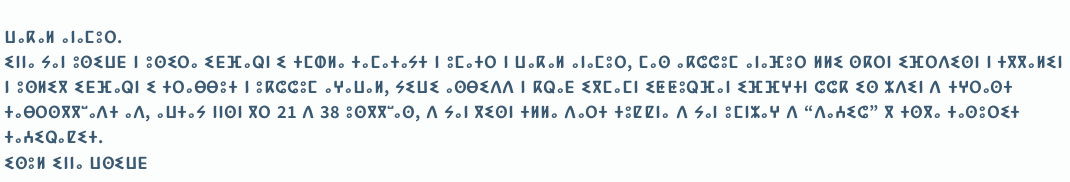ⵡⴰⴽⴰⵍ ⴰⵏⴰⵎⵓⵔ.
ⵉⵏⵏⴰ ⵢⴰⵏ ⵓⵙⵉⵡⴹ ⵏ ⵓⵙⵉⵔⴰ ⵉⴹⴼⴰⵕⵏ ⵉ ⵜⵎⵀⵍⴰ ⵜⴰⵎⴰⵜⴰⵢⵜ ⵏ ⵓⵎⴰⵜⵔ ⵏ ⵡⴰⴽⴰⵍ ⴰⵏⴰⵎⵓⵔ, ⵎⴰⵙ ⴰⴽⵛⵛⵓⵎ ⴰⵏⴰⴼⵓⵔ ⵍⵍⵉ ⵙⴽⵔⵏ ⵉⴼⵔⴷⵉⵙⵏ ⵏ ⵜⴳⴳⴰⵍⵉⵏ ⵏ ⵓⵙⵍⵉⴳ ⵉⴹⴼⴰⵕⵏ ⵉ ⵜⵔⴰⴱⴱⵓⵜ ⵏ ⵓⴽⵛⵛⵓⵎ ⴰⵖⴰⵡⴰⵍ, ⵢⵉⵡⵉ ⴰⵙⴱⵉⴷⴷ ⵏ ⴽⵕⴰⴹ ⵉⴳⵎⴰⵎⵏ ⵉⵟⵟⵓⵕⴼⴰⵏ ⵉⴼⴼⵖⵜⵏ ⵛⵛⴽ ⵉⵙ ⵣⴷⵉⵏ ⴷ ⵜⵖⵔⴰⵙⵜ ⵜⴰⴱⵔⵙⴳⴳⵯⴰⴷⵜ ⴰⴷ, ⴰⵡⵜⴰⵢ ⵏⵏⵙⵏ ⴳⵔ 21 ⴷ 38 ⵓⵙⴳⴳⵯⴰⵙ, ⴷ ⵢⴰⵏ ⴳⵉⵙⵏ ⵜⵍⵍⴰ ⴷⴰⵔⵜ ⵜⵓⵇⵇⵏⴰ ⴷ ⵢⴰⵏ ⵓⵎⵏⵣⴰⵖ ⴷ “ⴷⴰⵄⵉⵛ” ⴳ ⵜⵙⴳⴰ ⵜⴰⵙⵓⵔⵉⵜ ⵜⴰⵄⵉⵕⴰⵇⵉⵜ.
ⵉⵙⵓⵍ ⵉⵏⵏⴰ ⵡⵙⵉⵡⴹ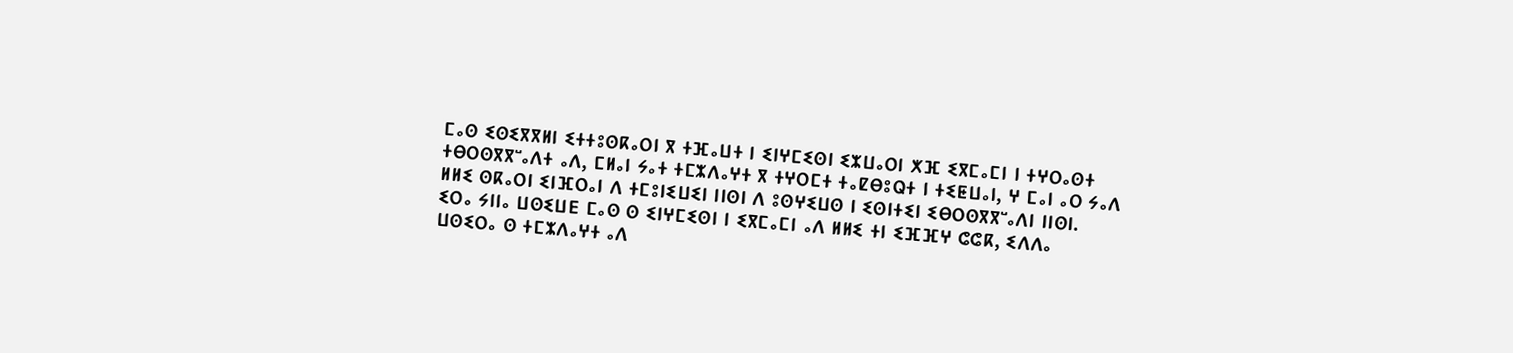ⵎⴰⵙ ⵉⵙⵉⴳⴳⵍⵏ ⵉⵜⵜⵓⵙⴽⴰⵔⵏ ⴳ ⵜⴼⴰⵡⵜ ⵏ ⵉⵏⵖⵎⵉⵙⵏ ⵉⵣⵡⴰⵔⵏ ⵅⴼ ⵉⴳⵎⴰⵎⵏ ⵏ ⵜⵖⵔⴰⵙⵜ ⵜⴱⵔⵙⴳⴳⵯⴰⴷⵜ ⴰⴷ, ⵎⵍⴰⵏ ⵢⴰⵜ ⵜⵎⵣⴷⴰⵖⵜ ⴳ ⵜⵖⵔⵎⵜ ⵜⴰⵇⴱⵓⵕⵜ ⵏ ⵜⵉⵟⵡⴰⵏ, ⵖ ⵎⴰⵏ ⴰⵔ ⵢⴰⴷ ⵍⵍⵉ ⵙⴽⴰⵔⵏ ⵉⵏⴼⵔⴰⵏ ⴷ ⵜⵎⵓⵏⵉⵡⵉⵏ ⵏⵏⵙⵏ ⴷ ⵓⵙⵖⵉⵡⵙ ⵏ ⵉⵙⵏⵜⵉⵏ ⵉⴱⵔⵙⴳⴳⵯⴰⴷⵏ ⵏⵏⵙⵏ.
ⵉⵔⴰ ⵢⵏⵏⴰ ⵡⵙⵉⵡⴹ ⵎⴰⵙ ⵙ ⵉⵏⵖⵎⵉⵙⵏ ⵏ ⵉⴳⵎⴰⵎⵏ ⴰⴷ ⵍⵍⵉ ⵜⵏ ⵉⴼⴼⵖ ⵛⵛⴽ, ⵉⴷⴷⴰ ⵡⵙⵉⵔⴰ ⵙ ⵜⵎⵣⴷⴰⵖⵜ ⴰⴷ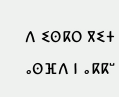ⴷ ⵉⵙⴽⵔ ⴳⵉⵜ ⴰⵙⴼⴷ ⵏ ⴰⴽⴽⵯ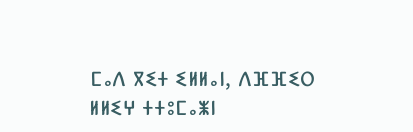ⵎⴰⴷ ⴳⵉⵜ ⵉⵍⵍⴰⵏ, ⴷⴼⴼⵉⵔ ⵍⵍⵉⵖ ⵜⵜⵓⵎⴰⵥⵏ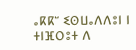ⴰⴽⴽⵯ ⵉⵙⵡⴰⴷⴷⵓⵏ ⵏ ⵜⵏⴼⵔⵓⵜ ⴷ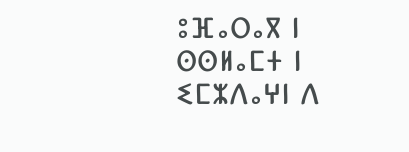ⵓⴼⴰⵔⴰⴳ ⵏ ⵙⵙⵍⴰⵎⵜ ⵏ ⵉⵎⵣⴷⴰⵖⵏ ⴷ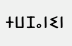ⵜⵡⵊⴰⵏⵉⵏ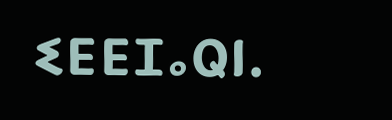ⵉⴹⴹⵊⴰⵕⵏ.